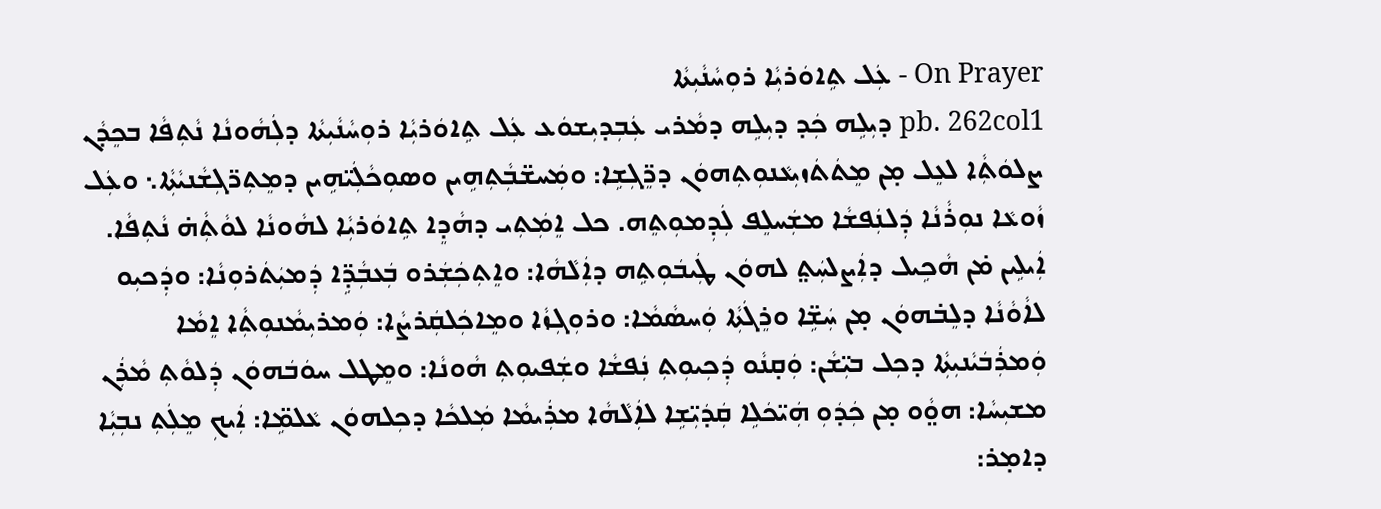On Prayer - ܥܲܠ ܬܹܐܘܿܪܝܼܵܐ ܪܘܼܚܵܢܵܝܼܬܵܐ
pb. 262col1 ܕܝܼܠܹܗ ܟܲܕ ܕܝܼܠܹܗ ܕܡܵܪܝ ܥܲܒܼܕܝܼܫܘܿܥ ܥܲܠ ܬܹܐܘܿܪܝܼܵܐ ܪܘܼܚܵܢܵܝܼܬܵܐ ܕܠܲܗܵܘܢܵܐ ܢܵܬܼܦܵܐ ܒܟܸܕܵܢ ܨܠܘܿܬܼܵܐ ܠܥܸܠ ܡ̣ܢ ܡܸܬܿܬܿܙܝܼܥܵܢܘܼܬܼܗܘܿܢ ܕܪܸ̈ܓܼܫܹܐ: ܘܡܲܚܫ̈ܒܼܵܬܼܗܹܝܢ ܘܤܘܼܟܵܠܲܝ̈ܗܹܝܢ ܕܡܸܬܼܪ̈ܓܼܫܵܢܝܵܬܼܵܐ܆ ܘܥܲܠ ܙܵܘܥܵܐ ܢܘܼܪܵܢܵܐ ܕܲܠܢܲܦܫܵܐ ܡܫܲܚܠܸܦ ܠܲܕܼܡܘܼܬܸܗ. ܟܠ ܐܸܡܲܬܼܝ ܕܗܵܕܸܐ ܬܹܐܘܿܪܝܼܵܐ ܠܗܵܘܢܵܐ ܠܘܵܬܼܵܗ̇ ܢܵܬܼܦܵܐ. ܐܲܝܠܹܝܢ ܡ̇ܢ ܗܵܟܹܝܠ ܕܐܲܨܠܚܲܬ̤ ܠܗܘܿܢ ܛܲܝܒܿܘܼܬܹܗ ܕܐܲܠܵܗܵܐ: ܘܐܸܬܼܟܲܫܲܪܘ ܒܲܥܒܼܵܕܹ̈ܐ ܕܲܡܝܲܬܿܪܘܼܢܵܐ: ܘܕܲܟܝܼܘ ܠܐܵܘܵܢܵܐ ܕܠܸܒ̇ܗܘܿܢ ܡ̣ܢ ܚܲܫܹ̈ܐ ܘܪܸܓܿܬܼܵܐ ܘܲܚܤܵܡܵܐ: ܘܪܘܼܓܼܙܵܐ ܘܡܸܐܟܲܠܩܲܪܨܵܐ: ܘܲܡܪܝܼܡܵܢܘܼܬܼܵܐ ܐܸܡܵܐ ܘܲܡܪܲܒܿܝܵܢܝܼܬܼܵܐ ܕܟܼܠ ܒܝܼ̈ܫܵܢ: ܘܲܩ̣ܢܵܘ ܕܲܟܼܝܘܼܬܼ ܢܲܦܫܵܐ ܘܫܲܦܝܘܼܬܼ ܗܵܘܢܵܐ: ܘܡܸܛܠ ܚܘܿܒܿܗܘܿܢ ܕܲܠܘܵܬܼ ܡܵܪܲܢ ܡܫܝܼܚܵܐ: ܗܘ̤ܵܘ ܡ̣ܢ ܟܲܕܿܘܼ ܗܲܝ̈ܟܿܠܹܐ ܩܲܕܿܝܼ̈ܫܹܐ ܠܐܲܠܵܗܵܐ ܡܪܲܝܡܵܐ ܡܲܠܟܵܐ ܕܟܼܠܗܘܿܢ ܥܵܠܡܹ̈ܐ: ܐܲܝܟܼ ܡܸܠܲܬܼ ܢܒܼܝܼܵܐ ܕܐܡ̣ܪ: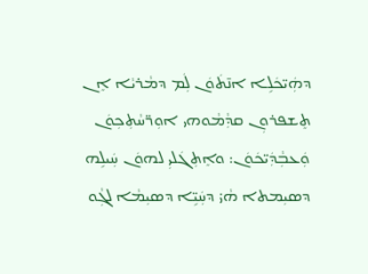ܕܗܲܝ̈ܟܿܠܹܐ ܐܢ̄ܬܿܘܿܢ ܠܲܡ ܕܡܵܪܝܵܐ ܐܸܢ ܬܸܫܦܪܘܼܢ ܩܕܼܵܡܵܘܗܝ ܐܘܼܪ̈ܚܵܬܼܟܼܘܿܢ ܘܲܥܒܼܵܕܲܝ̈ܟܿܘܿܢ: ܘܐܸܬܼܓܿܠܝܼ ܠܗܘܿܢ ܚܲܝܠܹܗ ܕܤܝܼܡܬܐ ܗܵܝ̇ ܕܚܲܝܹ̈ܐ ܕܤܝܼܡܵܐ ܠܓܼܵܘ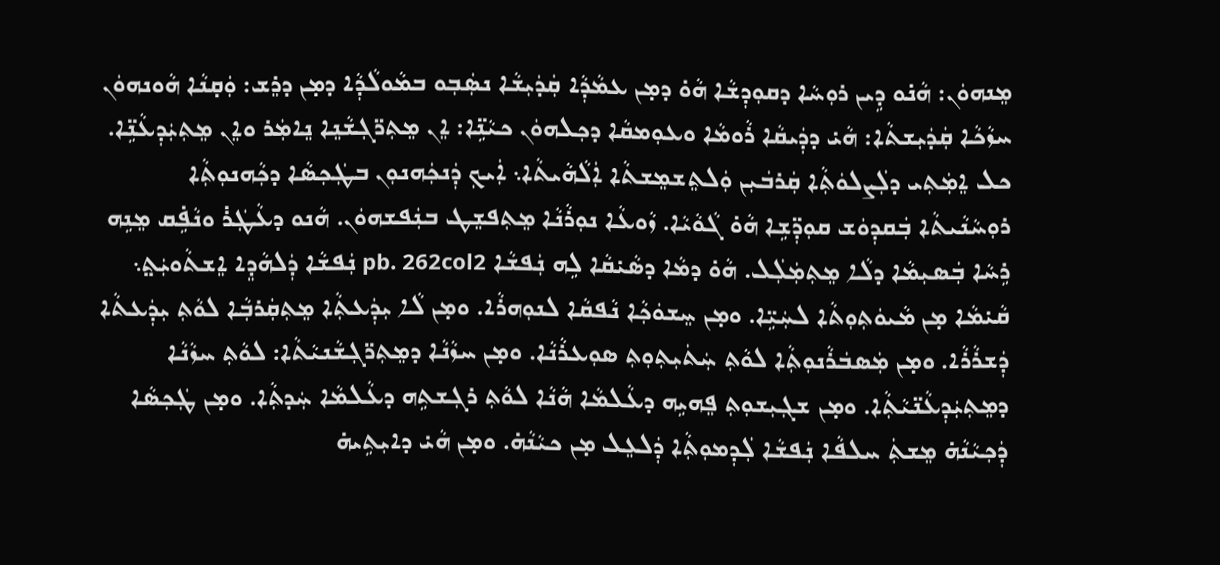ܡܸܢܗܘܿܢ: ܗܵܢ̇ܘ ܕܹܝܢ ܪܘܼܚܵܐ ܕܩܘܼܕܼܫܵܐ ܗܵܘ̇ ܕܡ̣ܢ ܥܡܵܕܼܵܐ ܩܲܕܿܝܼܫܵܐ ܢܤܲܒܼܘ ܒܡܵܘܠܵܕܼܵܐ ܕܡ̣ܢ ܕܪܸܫ: ܘܲܩ̣ܢܵܐ ܗܵܘܢܗܘܿܢ ܚܙܵܟܵܐ ܩܲܕܿܝܼܫܬܵܐ: ܗܵܝ̇ ܕܕܲܝܩܵܐ ܪܵܘܡܵܐ ܘܥܘܼܡܩܵܐ ܕܟܼܠܗܘܿܢ ܟܝܵܢܹ̈ܐ: ܐܸܢ ܡܸܬܼܪ̈ܓܼܫܵܢܸܐ ܢܸܐܡܲܪ ܘܐܸܢ ܡܸܬܼܝܲܕܼܥܵܢܹ̈ܐ. ܟܠ ܐܸܡܲܬܼܝ ܕܠܲܨܠܘܿܬܼܵܐ ܩܲܪܒܿܝܼܢ ܘܲܠܬܸܫܡܸܫܬܵܐ ܐܲܠܵܗܵܝܬܵܐ܆ ܐܲܝܟܼ ܕܲܢܟܲܗܢܘܼܢ ܒܛܲܟܼܤܵܐ ܕܟܼܵܗܢܘܼܬܼܵܐ ܪܘܼܚܵܢܵܝܬܵܐ ܒܲܩܕܼܘܿܫ ܩܘܼܕܼ̈ܫܹܐ ܗܵܘ̇ ܓܵܘܵܝܵܐ. ܙܵܘܥܵܐ ܢܘܼܪܵܢܵܐ ܡܸܬܼܦܫܸܛ ܒܢܲܦܫܗܘܿܢ. ܗܵܢܘ ܕܥܵܛܲܪ̇ ܘܢܵܦܹ̇ܩ ܡܸܢܹܗ ܪܹܚܵܐ ܒܲܤܝܼܡܵܐ ܕܠܵܐ ܡܸܬܼܡܲܠܲܠ. ܗܵܘ̇ ܕܡܵܐ ܕܤܵܝ̇ܩܵܐ ܠܹܗ ܢܲܦܫܵܐ pb. 262col2 ܢܲܦܫܵܐ ܕܲܠܗܵܕܸܐ ܐܸܫܬܵܘܝܲܬ̤܆ ܩܵܝ̇ܡܵܐ ܡ̣ܢ ܡܵܝܘܿܬܼܘܼܬܵܐ ܠܚܲܝܹ̈ܐ. ܘܡ̣ܢ ܚܸܫܘܿܟܼܵܐ ܢܵܦܩܵܐ ܠܢܘܼܗܪܵܐ. ܘܡ̣ܢ ܠܵܐ ܝܼܕܲܥܬܼܵܐ ܡܸܬܼܩܲܪܒܼܵܐ ܠܘܵܬܼ ܝܼܕܲܥܬܵܐ ܕܲܫܪܵܪܵܐ. ܘܡ̣ܢ ܡܲܤܒܿܪܵܢܘܼܬܼܵܐ ܠܘܵܬܼ ܚܲܬܿܝܼܬܼܘܼܬܼ ܤܘܼܥܪܵܢܵܐ. ܘܡ̣ܢ ܚܙܵܢܵܐ ܕܡܸܬܼܪ̈ܓܼܫܵܢܝܵܬܵܐ: ܠܘܵܬܼ ܚܙܵܢܵܐ ܕܡܸܬܼܝܲܕܼܥܵܢ̈ܝܵܬܼܵܐ. ܘܡ̣ܢ ܫܓܼܝܼܫܘܼܬܼ ܦܸܗܝܹܗ ܕܥܵܠܡܵܐ ܗܵܢܵܐ ܠܘܵܬܼ ܪܓܼܫܬܹܗ ܕܥܵܠܡܵܐ ܚܲܕܬܼܵܐ. ܘܡ̣ܢ ܛܲܟܼܤܵܐ ܕܲܟܼܝܵܢܵܗ̇ ܡܸܫܬܲ ܚܠܦܵܐ ܢܲܦܫܵܐ ܠܲܕܼܡܘܼܬܼܵܐ ܕܲܠܥܸܠ ܡ̣ܢ ܟܝܵܢܵܗ̇. ܘܡ̣ܢ ܗܵܝ̇ ܕܐܝܼܬܹܝܗ̇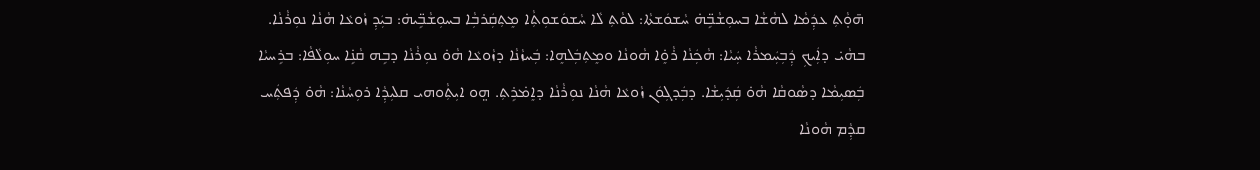ܗ̄ܘ̣ܵܬܼ ܥܕܲܡܵܐ ܠܗܵܫܵܐ ܒܚܘܼܫܵܒܹ̈ܗ̇ ܚܵܫܘܿܫܬܵܐ: ܠܘܵܬܼ ܠܵܐ ܚܵܫܘܿܫܘܼܬܼܵܐ ܡܸܬܼܩܲܪܒܼܵܐ ܒܚܘܼܫܵܒܹ̈ܝܗ̇: ܒܝܲܕܼ ܙܵܘܥܵܐ ܗܵܢܵܐ ܢܘܼܪܵܢܵܐ. ܒܗܵܝ̇ ܕܐܲܝܟܼ ܕܲܒܼܚܲܡܪܵܐ ܚܲܝܵܐ: ܗܵܟܲܢܵܐ ܪܵܘܸ̇ܐ ܗܵܘܢܵܐ ܘܡܸܬܼܒܲܠܗܸܐ: ܒܲܚܙܵܢܵܐ ܕܙܵܘܥܵܐ ܗܵܘ̇ ܢܘܼܪܵܢܵܐ ܕܒܹܗ ܩܵܢܹ̇ܐ ܚܘܼܠܵܦܵܐ: ܒܪܹܚܝܵܐ ܒܲܤܝܼܡܵܐ ܕܤܵܘܩܵܐ ܗܵܘ̇ ܩܲܕܿܝܼܫܵܐ. ܕܒܲܕܓܼܘܿܢ ܙܵܘܥܵܐ ܗܵܢܵܐ ܢܘܼܪܵܢܵܐ ܕܐܸܡ̇ܪܹܬܼ. ܗ̤ܘ ܐܝܼܬܼܵܘܗܝ ܩܠܝܼܕܼܵܐ ܪܘܼܚܵܢܵܐ: ܗܵܘ̇ ܕܲܦܬܲܚ ܩܕܼܵܡ ܗܵܘܢܵܐ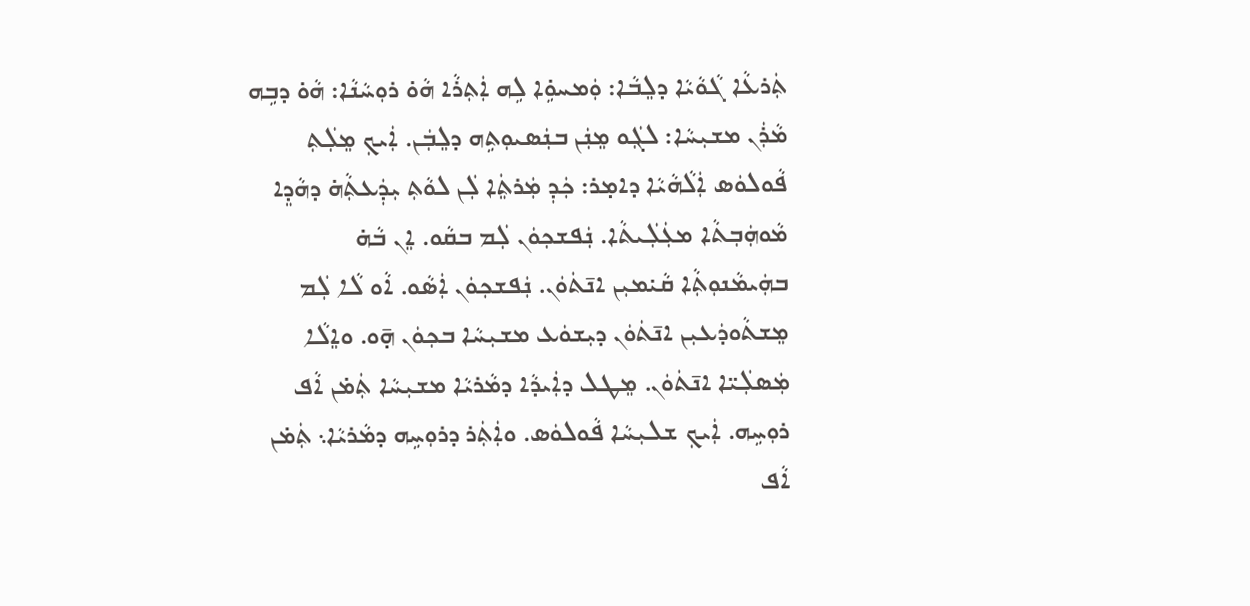ܬܲܪܥܵܐ ܓܵܘܵܝܵܐ ܕܠܸܒܵܐ: ܘܲܡܚܘܹ̇ܐ ܠܹܗ ܐܲܬܼܪܵܐ ܗܵܘ̇ ܪܘܼܚܵܢܵܐ: ܗܵܘ̇ ܕܒܹܗ ܡܵܪܲܢ ܡܫܝܼܚܵܐ: ܠܓܲܘ ܡܸܢܲܢ ܒܢܲܤܝܘܼܬܹܗ ܕܠܸܒܲܢ. ܐܲܝܟܼ ܡܸܠܲܬܼ ܦܵܘܠܘܿܣ ܐܲܠܵܗܵܝܵܐ ܕܐܡ̣ܪ: ܟܲܕܼ ܡܲܪܬܸܿܐ ܠܲܢ ܠܘܵܬܼ ܝܼܕܲܥܬܼܵܗ̇ ܕܗܵܕܸܐ ܡܵܘܗܲܒܼܬܵܐ ܡܥܲܠܲܝܬܵܐ. ܢܲܦܫܟܼܘܿܢ ܠܲܡ ܒܩܵܘ. ܐܸܢ ܒܵܗ̇ ܒܗܲܝܡܵܢܘܼܬܼܵܐ ܩܵܝ̇ܡܝܼܢ ܐܢ̄ܬܿܘܿܢ. ܢܲܦܫܟܼܘܿܢ ܐܲܤܵܘ. ܐܵܘ ܠܵܐ ܠܲܡ ܡܸܫܬܵܘܕܿܥܝܼܢ ܐܢ̄ܬܿܘܿܢ ܕܝܼܫܘܿܥ ܡܫܝܼܚܵܐ ܒܟܼܘܿܢ ܗ̣̄ܘ. ܘܐܸܠܵܐ ܡܲܤܠܲܝ̈ܐ ܐܢ̄ܬܿܘܿܢ. ܡܸܛܠ ܕܐܲܝܕܵܐ ܕܡܵܪܝܵܐ ܡܫܝܼܚܵܐ ܬܲܡ̇ܢ ܐܵܦ ܪܘܼܚܹܗ. ܐܲܝܟܼ ܫܠܝܼܚܵܐ ܦܵܘܠܘܿܣ. ܘܐܲܬܲܪ ܕܪܘܼܚܹܗ ܕܡܵܪܝܵܐ܆ ܬܲܡ̇ܢ ܐܵܦ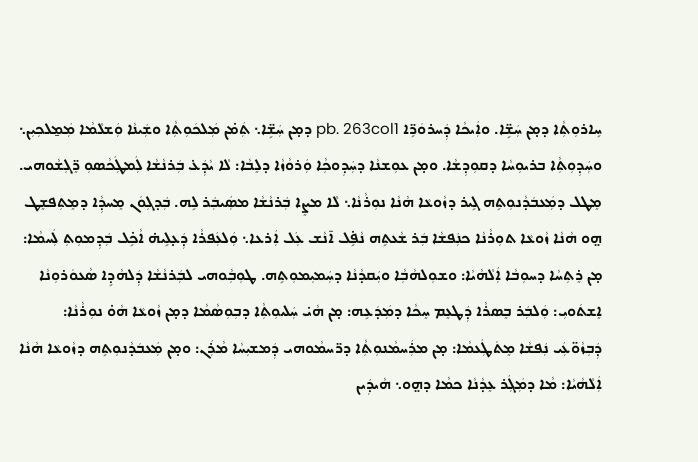ܚܹܐܪܘܼܬܼܵܐ ܕܡ̣ܢ ܚܲܫܹ̈ܐ. ܘܐܲܝܟܵܐ ܕܲܚܪܘܿܪܹ̈ܐ pb. 263col1 ܕܡ̣ܢ ܚܲܫܹ̈ܐ܆ ܬܲܡ̇ܢ ܡܲܠܟܿܘܼܬܼܵܐ ܘܫܲܝܢܵܐ ܘܲܫܠܵܡܵܐ ܡܲܡ̱ܠܟܼܝܼܢ܆ ܘܚܲܕܼܘܼܬܼܵܐ ܒܪܝܘܼܚܵܐ ܕܩܘܼܕܼܫܵܐ. ܘܡ̣ܢ ܥܘܼܫܢܵܐ ܕܚܲܕܼܘܟܼܵܐ ܘܲܪܘܵܙܵܐ ܕܠܸܒܵܐ: ܠܵܐ ܝܵܕܲܥ̇ ܒܲܪܢܵܫܵܐ ܠܲܡܛܲܟܵܤܘܼ ܪܸ̈ܓܼܫܵܘܗܝ. ܡܸܛܠ ܕܡܲܥܒܿܕܵܢܘܼܬܹܗ ܓܹܝܪ ܕܙܵܘܥܵܐ ܗܵܢܵܐ ܢܘܼܪܵܢܵܐ܆ ܠܵܐ ܡܨܸܐ ܒܲܪܢܵܫܵܐ ܡܤܲܝܒܲܪ ܠܹܗ. ܒܲܕܓܼܘܿܢ ܡܸܚܕܼܵܐ ܕܡܸܬܼܦܫܸܛ ܗ̤ܘ ܗܵܢܵܐ ܙܵܘܥܵܐ ܬܘܼܪܵܢܵܐ ܟܢܲܦܫܵܐ ܒܲܪ ܫܵܥܬܹܗ ܢܵܦܹ̇ܠ ܐ̄ܢܵܫ ܥܲܠ ܐܲܪܥܐ܆ ܘܲܠܥܲܦܪܵܐ ܕܲܥ̣ܠܹܝܗ̇ ܐܵܟܹ̇ܠ ܒܲܕܼܡܘܼܬܼ ܠܲܚܡܵܐ: ܡ̣ܢ ܪܸܬܼܚܵܐ ܕܚܘܼܒܵܐ ܐܲܠܵܗܵܝܵܐ: ܘܫܘܼܠܗܵܒܼܵܐ ܘܝܲܩܕܵܢܵܐ ܕܚܲܡܝܼܡܘܼܬܹܗ. ܛܘܼܒܼܵܘܗܝ ܠܒܲܪܢܵܫܵܐ ܕܲܠܗܵܕܹܐ ܤܵܥܘܿܪܘܼܢܵܐ ܐܸܫܬܿܘܝܼ: ܘܲܠܒܲܪ ܒܸܤܪܵܐ ܕܲܛܥܸܡ ܚܸܟܵܐ ܕܡܲܕܿܥܹܗ: ܡ̣ܢ ܗܵܝ̇ ܚܲܠܝܘܼܬܼܵܐ ܕܒܼܘܼܤܵܡܵܐ ܕܡ̣ܢ ܙܵܘܥܵܐ ܗܵܘ̇ ܢܘܼܪܵܢܵܐ: ܕܲܒܼܙܵܘ̈ܥܲܝ ܢܲܦܫܵܐ ܡܸܬܿܛܲܥܡܵܐ: ܡ̣ܢ ܡܪܲܚܡܵܢܘܼܬܼܵܐ ܕܪ̈ܚܡܵܘܗܝ ܕܲܡܫܝܼܚܵܐ ܡܵܪܲܢ: ܘܡ̣ܢ ܡܲܥܒܿܕܵܢܘܼܬܹܗ ܕܙܵܘܥܵܐ ܗܵܢܵܐ ܐܲܠܵܗܵܝܵܐ: ܡܵܐ ܕܡܲܓܲܪ ܥܸܕܵܢܵܐ ܟܡܵܐ ܕܗ̤ܘ܆ ܗܵܝܕܲܝܢ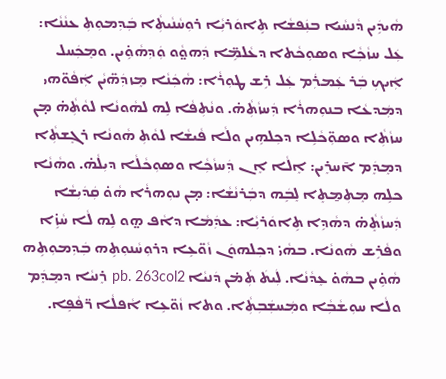ܗܵܝܕܹܿܝܢ ܕܵܢܚܵܝܐ ܒܢܲܦܫܵܐ ܬܹܐܘܿܪܝܼܵܐ ܪܘܼܚܵܢܵܝܬܼܵܐ ܒܲܕܼܡܘܼܬܼ ܥܢܵܢܵܐ: ܥܲܠ ܚܙܵܟܼܵܐ ܘܤܘܼܟܵܬܐ ܕܥܵܠܡܹ̈ܐ ܕܲܗܘ̤ܵܘ ܘܲܕܼܗܵܘܹ̇ܝܢ. ܘܡܸܟܲܚܠ ܐܲܝܟܼ ܒܲܪ ܥܲܡܪܲܡ ܥܲܠ ܪܹܫ ܛܘܼܪܵܐ: ܗܵܟܲܢܵܐ ܡܸܙܕܲܗ̈ܝܵܢ ܐܲܦܵܘ̈ܗܝ ܕܡܲܕܥܵܐ ܒܢܘܼܗܪܵܐ ܕܲܚܙܵܬܼܵܗ̇. ܘܢܵܬܼܦܵܐ ܠܹܗ ܠܗܵܘܢܵܐ ܠܘܵܬܼܵܗ̇ ܡ̣ܢ ܚܙܵܬܼܵܐ ܘܤܘܼ̈ܟܵܠܹܐ ܕܟܼܠܗܹܝܢ ܘܠܵܐ ܦܵܝܫܵܐ ܠܘܵܬܼ ܗܵܘܢܵܐ ܪܓܸܫܬܼܵܐ ܕܡܸܕܸܿܡ ܐ̄ܚܪܸܝܢ: ܐܸܠܵܐ ܐܸܢ ܕܲܚܙܵܟܼܵܐ ܘܤܘܼܟܵܠܵܐ ܕܝܼܠܵܗ̇. ܘܗܵܢܵܐ ܟܠܹܗ ܡܸܬܼܡ̱ܬܸܐ ܠܸܒܹܿܗ ܕܒܲܪܢܵܫܵܐ: ܡ̣ܢ ܢܘܼܗܪܵܐ ܗܵܘ̇ ܩܲܕܿܝܼܫܵܐ ܕܲܚܙܵܬܸܵܗ̇ ܕܗܵܕܹܐ ܬܹܐܘܿܪܝܼܵܐ: ܥܕܲܡܵܐ ܕܐܵܦ ܗ̤ܘ ܠܹܗ ܠܵܐ ܚܵܙܹ̇ܐ ܘܦܵܪܹܫ ܗܵܘܢܵܐ. ܒܗܵܝ̇ ܕܟܼܠܗܘܿܢ ܙܵܘ̈ܥܹܐ ܕܪܘܼܚܵܢܘܼܬܹܗ ܒܲܕܼܡܘܼܬܹܗ ܗܵܘܹ̇ܝܢ ܒܗܵܘ̇ ܥܸܕܵܢܵܐ. ܠܲܝܬܿ ܬܲܡ̇ܢ ܕܿܢܝܵܐ pb. 263col2 ܪܸܢܝܵܐ ܕܡܸܕܸܿܡ ܘܠܵܐ ܚܘܼܫܵܒܼܵܐ ܘܡܲܚܫܲܒܼܬܼܵܐ. ܘܬܐ ܙܵܘ̈ܥܹܐ ܐܵܦܠܵܐ ܪ̈ܦܵܦܹܐ.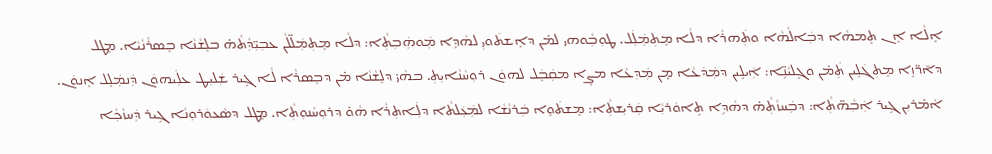ܐܸܠܵܐ ܐܸܢ ܬܸܡܗܵܐ ܕܒܲܐܠܵܗܵܐ ܘܬܲܗܪܵܐ ܕܠܵܐ ܡܸܬܼܡܲܠܲܠ. ܛܘܼܒܼܵܘܗܝ ܠܡ̇ܢ ܕܐܸܫܬܿܘܝܼ ܠܗܵܕܸܐ ܡܲܘܗܲܒܼܬܼܵܐ: ܕܠܵܐ ܡܸܬܼܡܲܠ̈ܠܵܢ ܥܒܼܝܼ̈ܕܼܵܬܵܗ̇ ܒܠܸܫܵܢܵܐ ܒܸܤܪܵܢܵܝܵܐ. ܡܸܛܠ ܕܐ̄ܪ̈ܙܸܐ ܡܸܬܼܓܿܠܹܝܢ ܬܲܡ̇ܢ ܘܓܸܠܝܵܢܹ̈ܐ: ܐܲܝܠܹܝܢ ܕܡܲܕܿܥܵܐ ܡ̣ܢ ܡܲܕܼܥܵܐ ܡܨܸܐ ܡܩܲܒܸܿܠ ܠܗܘܿܢ ܪܘܼܚܵܢܵܐܝܼܬܼ. ܒܗܵܝ̇ ܕܠܸܫܵܢܵܐ ܡ̇ܢ ܕܒܸܤܪܵܐ ܠܵܐ ܓܹܝܪ ܫܲܠܝܼܛ ܥܠܲܝܗܘܿܢ ܕܲܢܡܲܠܸܠ ܐܸܢܘܿܢ. ܐܵܡ̇ܪܝܼܢ ܓܹܝܪ ܐܲܒܼܵܗ̈ܬܼܵܐ: ܕܒܲܚܙܵܬܼܵܗ̇ ܕܗܵܕܹܐ ܬܹܐܘܿܪܝܼܵܐ ܩܲܪܝܼܫܬܼܵܐ: ܡܸܫܬܿܘܸܐ ܒܲܪܢܵܫܵܐ ܠܡܲܥܲܠܬܵܐ ܕܠܲܐܬܼܪܵܐ ܗܵܘ̇ ܕܪܘܼܚܵܢܘܼܬܼܵܐ. ܡܸܛܠ ܕܤܵܥܘܿܪܘܼܢܵܐ ܓܹܝܪ ܕܲܚܙܵܟܼܵܐ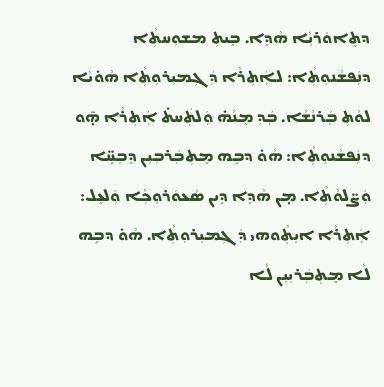ܕܬܸܐܘܿܪܝܼܵܐ ܗܵܕܸܐ. ܒܸܝܬܼ ܡܫܘܼܚܬܼܵܐ ܕܢܲܦܫܵܢܘܼܬܼܵܐ: ܠܐܲܬܼܪܵܐ ܕܲܓܼܡܝܼܪܘܼܬܼܵܐ ܗܵܘ̇ܝܵܐ ܠܘܵܬܼ ܒܲܪܢܵܫܵܐ. ܒܲܕܼ ܡܸܢܵܗ̇ ܘܲܠܬܲܚܬ̇ ܐܲܬܼܪܵܐ ܗ̣̄ܘ ܕܢܲܦܫܵܢܘܼܬܼܵܐ: ܗܵܘ̇ ܕܒܹܗ ܡܸܬܼܒܲܪܒܼܝܼܢ ܕܸܒܼܚܹ̈ܐ ܘܲܨ̈ܠܘܵܬܼܵܐ. ܡ̣ܢ ܗܵܕܸܐ ܕܹܝܢ ܤܵܥܘܿܪܘܼܟܼܵܐ ܘܲܠܥܸܠ: ܐܲܬܼܪܵܐ ܐܝܼܬܼܵܘܗܝ ܕܲܓܼܡܝܼܪܘܼܬܼܵܐ. ܗܵܘ̇ ܕܒܹܗ ܠܵܐ ܡܸܬܼܒܲܪܝܼܝܼܢ ܠܵܐ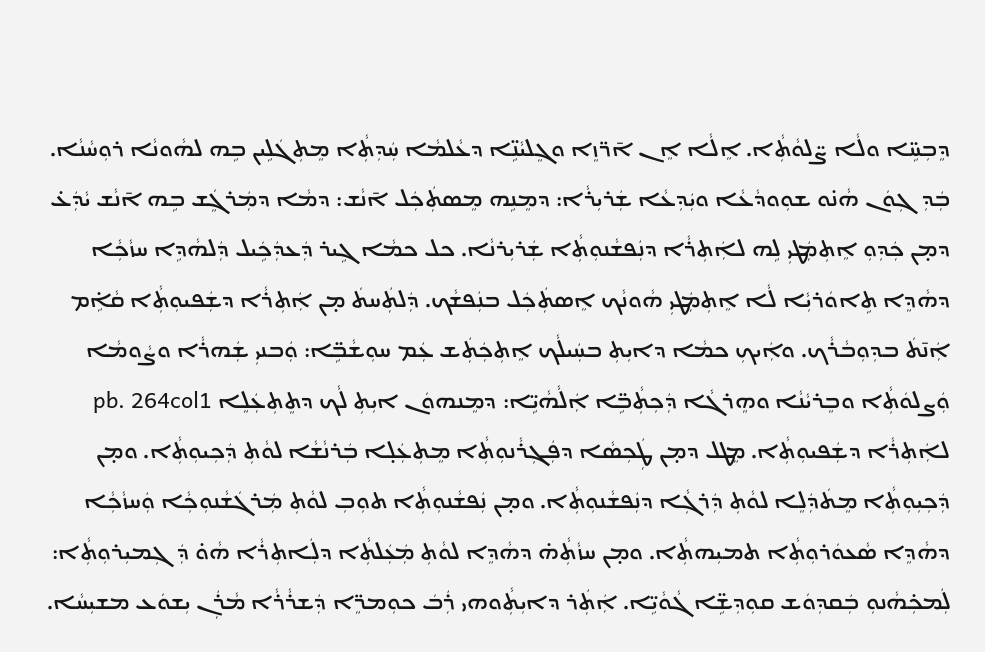ܕܸܒܼܚܹ̈ܐ ܘܠܵܐ ܨ̈ܠܘܵܬܼܵܐ. ܐܸܠܵܐ ܐܸܢ ܐ̄ܪ̈ܙܸܐ ܘܓܸܠܝܵܢܹ̈ܐ ܕܥܵܠܡܵܐ ܚܲܕܼܬܼܵܐ ܡܸܬܼܓܿܠܹܝܢ ܒܹܗ ܠܗܵܘܢܵܐ ܪܘܼܚܵܢܵܐ. ܒܲܕܼܓܼܘܿܢ ܗܵܢ̇ܘ ܫܘܼܘܕܵܥܵܐ ܘܝܲܕܼܥܵܐ ܫܲܪܝܼܪܵܐ: ܕܡܸܢܹܗ ܡܸܤܬܲܟܲܠ ܐ̄ܢܵܫ: ܕܡܵܐ ܕܡܲܪܓܸܿܫ ܒܹܗ ܐ̄ܢܵܫ ܝܵܕܲܥ̇ ܕܡ̣ܢ ܟܲܕܼܘܼ ܐܸܬܼܡܲܛܝܼ ܠܹܗ ܠܐܲܬܼܪܵܐ ܕܢܲܦܫܵܢܘܼܬܼܵܐ ܫܲܪܝܼܪܢܵܐ. ܟܠ ܟܡܵܐ ܓܹܝܪ ܕܲܥܕܲܟܹܿܝܠ ܕܲܠܗܵܕܹܐ ܚܙܵܟܼܵܐ ܕܗܵܕܸܐ ܬܹܐܘܿܪܝܼܵܐ ܠܵܐ ܐܸܬܼܡܲܛܝܼ ܗܵܘܢܵܟ ܐܸܤܬܲܟܲܠ ܒܢܲܦܫܵܟ. ܕܲܠܬܲܚܬܿ ܡ̣ܢ ܐܲܬܼܪܵܐ ܕܫܲܦܝܘܼܬܼܵܐ ܩܵܐܹ̇ܡ ܐܲܢ̄ܬܿ ܒܕܼܘܼܒܵܪܵܟ. ܘܐܲܝܟܼ ܟܡܵܐ ܕܐܝܼܬܼ ܒܚܲܝܠܵܟ ܐܸܬܼܟܲܬܲܫ ܥܲܡ ܚܘܼܫܵܒܹ̈ܐ: ܘܲܒܢܝܼ ܫܲܗܪܵܐ ܘܨܵܘܡܵܐ ܘܲܨܠܘܿܬܼܵܐ ܘܒܸܪܝܵܢܵܐ ܘܗܸܪܓܵܐ ܕܲܟܼܬܼܵܒܹ̈ܐ ܐܲܠܵܗܵܝܹ̈ܐ: ܕܡܸܢܗܘܿܢ ܐܝܼܬܼ ܠܵܟ ܕܬܸܬܼܥܲܠܸܐ pb. 264col1 ܠܐܲܬܼܪܵܐ ܕܫܲܦܝܘܼܬܼܵܐ. ܡܸܛܠ ܕܡ̣ܢ ܛܲܟܼܤܵܐ ܕܦܲܓܼܪܵܢܘܼܬܼܵܐ ܡܸܬܼܥܲܠ̣ܐ ܒܲܪܢܵܫܵܐ ܠܘܵܬܼ ܕܲܟܼܝܘܼܬܼܵܐ. ܘܡ̣ܢ ܕܲܟܼܝܼܘܼܬܼܵܐ ܡܸܬܿܕܲܠܸܐ ܠܘܵܬܼ ܕܲܪܓܼܵܐ ܕܢܲܦܫܵܢܘܼܬܼܵܐ. ܘܡ̣ܢ ܢܲܦܫܵܢܘܼܬܼܵܐ ܬܘܼܒܼ ܠܘܵܬܼ ܡܲܪܓܿܫܵܢܘܼܟܼܵܐ ܘܲܚܙܵܟܼܵܐ ܕܗܵܕܸܐ ܤܵܥܘܿܪܘܼܬܼܵܐ ܬܡܝܼܗܬܼܵܐ. ܘܡ̣ܢ ܚܙܵܬܼܵܗ̇ ܕܗܵܕܸܐ ܠܘܵܬܼ ܡܲܥܲܠܬܼܵܐ ܕܠܲܐܬܼܪܵܐ ܗܵܘ̇ ܕܲܓܼܡܝܼܪܘܼܬܼܵܐ: ܠܲܡܟܼ̇ܗܵܢܘܼ ܒܲܩܕܼܘܿܫ ܩܘܼܕܼܫܹ̈ܐ ܓܵܘܵܝܹ̈ܐ. ܐܲܬܲܪ ܕܐܝܼܬܼܵܘܗܝ ܪܲܒܿ ܟܘܼܡܪܸ̈ܐ ܕܲܫܪܵܪܵܐ ܡܵܪܲܢ ܝܼܫܘܿܥ ܡܫܝܼܚܵܐ.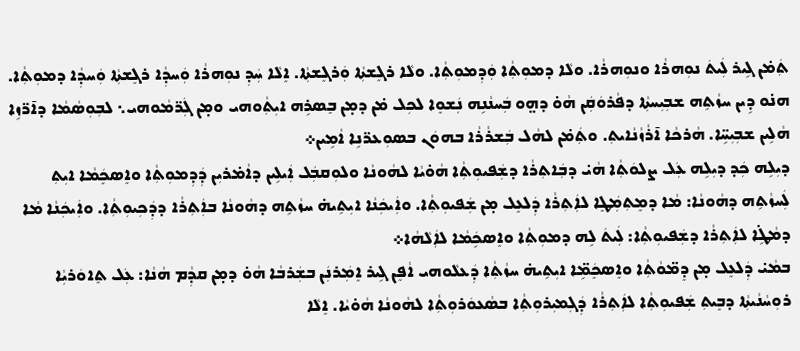ܬܲܡ̇ܢ ܓܹܝܪ ܠܲܝܬܿ ܢܘܼܗܪܵܐ ܘܢܘܼܗܪܵܐ. ܘܠܵܐ ܕܡܘܼܬܼܵܐ ܘܲܕܼܡܘܼܬܼܵܐ. ܘܠܵܐ ܪܓܸܫܬܼܵܐ ܘܲܪܓܸܫܬܼܵܐ. ܐܸܠܵܐ ܚܲܕܼ ܢܘܼܗܪܵܐ ܘܲܚܕܼܵܐ ܪܓܸܫܬܼܵܐ ܘܲܚܕܼܵܐ ܕܡܘܼܬܼܵܐ. ܗܢ̇ܘ ܕܹܝܢ ܚܙܵܬܹܗ ܫܒܼܝܼܚܬܼܵܐ ܕܦܵܪܘܿܩܲܢ ܗܵܘ̇ ܕܗ̤ܘ ܒܲܚܢܵܢܹܗ ܢܲܫܘܸܐ ܠܟܼܠ ܡ̇ܢ ܕܡ̣ܢ ܒܸܤܪܹܗ ܐܝܼܬܼܵܘܗܝ ܘܡ̣ܢ ܓܲܪ̈ܡܵܘܗܝ܆ ܠܒܼܘܼܤܵܡܵܐ ܕܐ̄ܪ̈ܙܹܐ ܗܵܠܹܝܢ ܫܒܼܝܼܚܹ̈ܐ. ܗܵܪܟܵܐ ܐ̄ܪܵܙܵܢܵܐܝܬܼ. ܘܬܲܡ̇ܢ ܠܗܵܠ ܒܲܫܪܵܪܵܐ ܒܗܘܿܢ ܒܤܘܼܥܪ̈ܢܹܐ ܐܵܡܹܝܢ܀
ܕܝܼܠܹܗ ܟܲܕ ܕܝܼܠܹܗ ܥܲܠ ܨܠܘܿܬܼܵܐ ܗܵܝ̇ ܕܒܲܐܬܼܪܵܐ ܕܫܲܦܝܘܼܬܼܵܐ ܗܵܘ̇ܝܵܐ ܠܗܵܘܢܵܐ ܘܠܘܼܩܒܲܠ ܐܲܝܠܹܝܢ ܕܐܵܡ̇ܪܝܼܢ ܕܲܕܼܡܘܼܬܼܵܐ ܘܐܸܤܟܸܿܡܵܐ ܐܝܼܬܼ ܠܲܚܙܵܬܹܗ ܕܗܵܘܢܵܐ: ܡܵܐ ܕܡܸܬܼܡܲܛܸܐ ܠܐܲܬܼܪܵܐ ܕܲܠܥܸܠ ܡ̣ܢ ܫܲܦܝܘܼܬܼܵܐ. ܘܐܲܝܟܲܢܵܐ ܐܝܼܬܹܝܗ̇ ܚܙܵܬܹܗ ܕܗܵܘܢܵܐ ܒܐܲܬܼܪܵܐ ܕܕܲܟܼܝܘܼܬܼܵܐ. ܘܐܲܝܟܲܢܵܐ ܡܵܐ ܕܡܵܛܹ̇ܐ ܠܐܲܬܼܪܵܐ ܕܫܲܦܝܘܼܬܼܵܐ: ܠܲܝܬܿ ܠܹܗ ܕܡܘܼܬܼܵܐ ܘܐܸܤܟܹܿܡܵܐ ܠܐܲܠܵܗܵܐ܀
ܒܡܵܝ̇ ܕܲܠܥܸܠ ܡ̣ܢ ܕܸܡ̈ܘܵܬܼܵܐ ܘܐܸܤܟܸܿܡܹ̈ܐ ܐܝܼܬܹܝܗ̇ ܚܙܵܬܼܵܐ ܕܲܥܠܵܘܗܝ ܐܵܦܸܢ ܓܹܝܪ ܐܸܡܲܪܢܲܢ ܒܫܲܪܒܵܐ ܗܵܘ̇ ܕܡ̣ܢ ܩܕܼܵܡ ܗܵܢܵܐ: ܥܲܠ ܬܸܐܘܿܪܝܼܵܐ ܪܘܼܚܵܢܵܝܬܼܵܐ ܕܒܸܝܬܼ ܫܲܦܝܘܼܬܼܵܐ ܠܐܲܬܼܪܵܐ ܕܲܓܼܡܝܼܪܘܼܬܼܵܐ ܒܤܵܥܘܿܪܘܼܬܼܵܐ ܠܗܵܘܢܵܐ ܗܵܘ̇ܝܵܐ. ܐܸܠܵܐ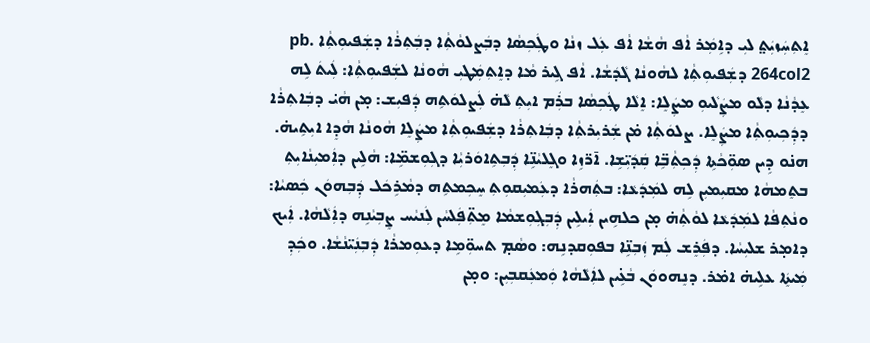ܐܸܬܼܚܲܙܝܲܬ̤ ܠܝܼ ܕܐܹܡܲܪ ܐܵܦ ܗܵܫܵܐ ܐܵܦ ܥܲܠ ܙܢܵܐ ܘܛܲܟܼܤܵܐ ܕܒܲܨܠܘܵܬܼܵܐ ܕܒܲܬܼܪܵܐ ܕܫܲܦܝܘܼܬܼܵܐ pb. 264col2 ܕܫܲܦܝܘܼܬܼܵܐ ܠܗܵܘܢܵܐ ܓܵܕܿܫܵܐ. ܐܵܦ ܓܹܝܪ ܡܵܐ ܕܐܸܬܼܡܲܛܝܼ ܗܵܘܢܵܐ ܠܫܲܦܝܘܼܬܼܵܐ: ܠܲܝܬܿ ܠܹܗ ܥܸܕܵܢܵܐ ܕܠܵܘ ܡܨܲܠܵܝܘܼ ܡܨܲܠܸܐ: ܐܸܠܵܐ ܛܲܟܼܤܵܐ ܒܪܲܡ ܐܝܼܬܼ ܠܵܗ̇ ܠܲܨܠܘܿܬܹܗ ܕܲܦܝܼܫ: ܡ̣ܢ ܗܵܝ̇ ܕܒܲܐܬܼܪܵܐ ܕܕܲܟܼܝܘܼܬܼܵܐ ܡܨܲܠܸܐ. ܨܠܘܿܬܼܵܐ ܡ̇ܢ ܫܲܪܝܼܪܬܼܵܐ ܕܒܲܐܬܼܪܵܐ ܕܫܲܦܝܘܼܬܼܵܐ ܡܨܲܠܸܐ ܗܵܘܢܵܐ ܗܵܕܸܐ ܐܝܼܬܹܝܗ̇. ܗܢ̇ܘ ܕܹܝܢ ܤܘܼ̈ܟܵܬܹܐ ܕܲܟܼܬܼܵܒܹ̈ܐ ܩܲܕܿܝܼ̈ܫܹܐ. ܐ̄ܪ̈ܙܹܐ ܘܓܸܠܝܵܢܹ̈ܐ ܕܲܒܼܬܹܐܘܿܪܝܼܵܐ ܕܓܼܘܼܫܡܹ̈ܐ: ܗܵܠܹܝܢ ܕܐܲܡܝܼܢܵܐܝܼܬܼ ܒܬܸܡܗܵܐ ܡܩܝܼܡܝܼܢ ܠܹܗ ܠܡܲܕܿܥܵܐ: ܒܬܲܗܪܵܐ ܕܥܲܡܝܼܩܘܼܬܼ ܚܸܟܼܡܬܹܗ ܕܡܵܪܹܟܿܠ ܕܲܒܼܗܘܿܢ ܟܲܤܝܵܐ: ܘܢܵܬܼܦܵܐ ܠܡܲܕܿܥܵܐ ܠܘܵܬܼܵܗ̇ ܡ̣ܢ ܟܠܗܹܝܢ ܐܲܝܠܹܝܢ ܕܲܒܼܓܼܘܼܫܡܵܐ ܡܸܬܼ̈ܦܲܠܚܵܢ ܠܲܢܝܵܚ ܨܸܒܼܝܵܢܹܗ ܕܐܲܠܵܗܵܐ. ܐܲܝܟ ܕܐܡ̣ܪ ܫܠܝܼܚܵܐ. ܕܦܲܪܸܫ ܠܲܡ ܙܲܒܼܢܹ̈ܐ ܒܦܘܼܩܕܢܹܗ: ܘܤܵܡ̣ ܬܚܘܼ̈ܡܹܐ ܕܥܘܼܡܪܵܐ ܕܲܒܼܢܲܝ̈ܢܵܫܵܐ. ܘܟܲܕܼ ܡܲܝܬܸܿܐ ܥܠܹܝܗ̇ ܐܡ̇ܪ. ܕܢܸܗܘܘܿܢ ܒܵܥܹ̇ܝܢ ܠܐܲܠܵܗܵܐ ܘܲܡܥܲܩܒܼܝܼܢ: ܘܡ̣ܢ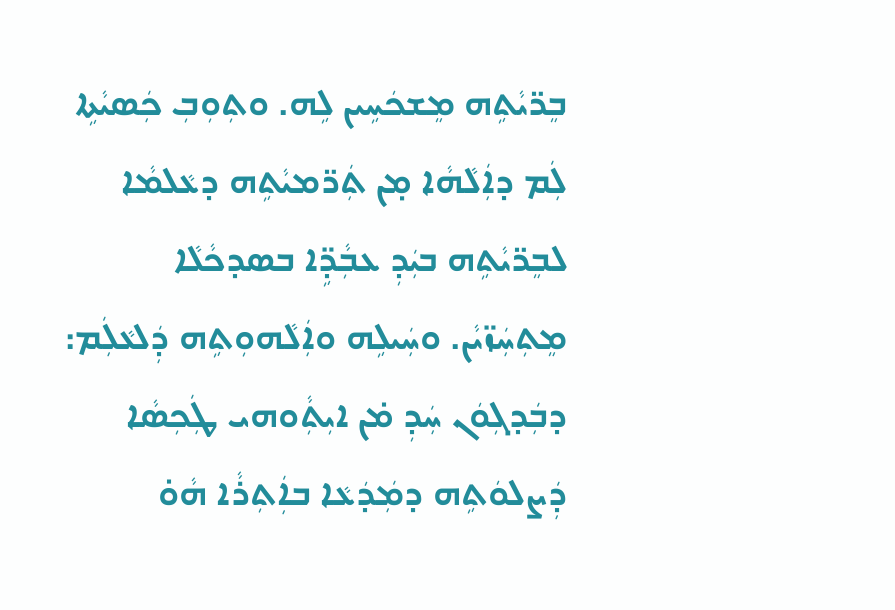ܒܸܪ̈ܝܵܬܹܗ ܡܸܫܟܿܚܹܝܢ ܠܹܗ. ܘܬܼܘܼܒܼ ܟܲܤܝܵܬܹܐ ܠܲܡ ܕܐܲܠܵܗܵܐ ܡ̣ܢ ܬܲܪ̈ܡܝܵܬܹܗ ܕܥܵܠܡܵܐ ܠܒܸܪ̈ܝܵܬܹܗ ܒܝܲܕܼ ܥܒܼܵܕܹ̈ܐ ܒܤܕܟܵܠܵܐ ܡܸܬܼܚܲܙ̈ܝܵܢ. ܘܚܲܝܠܹܗ ܘܐܲܠܵܗܘܼܬܹܗ ܕܲܠܥܵܠܲܡ: ܕܒܲܕܓܼܘܿܢ ܚܲܕܼ ܡ̇ܢ ܐܝܼܬܼܵܘܗܝ ܛܲܟܼܤܵܐ ܕܲܨܠܘܿܬܹܗ ܕܡܲܕܿܥܵܐ ܒܐܲܬܼܪܵܐ ܗܵܘ̇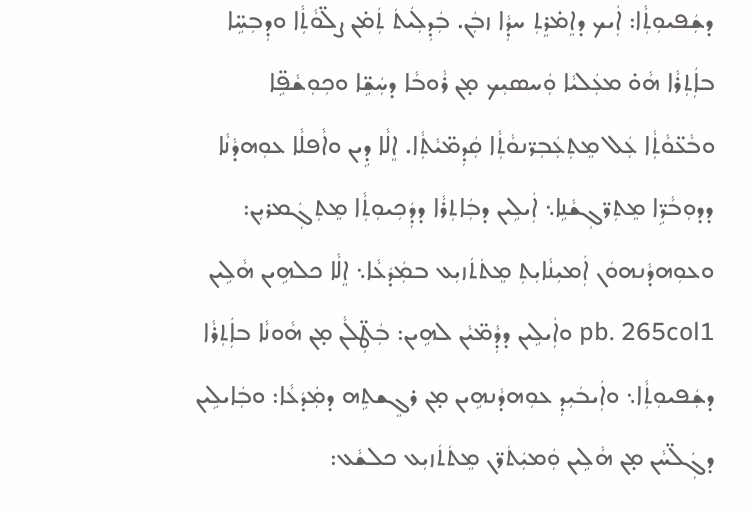ܕܫܲܦܝܘܼܬܼܵܐ: ܐܲܝܟ ܕܐܸܡ̇ܪܸܬܼ ܚܕܼܵܐ ܙܒܲܢ. ܒܲܕܼܠܲܝܬܿ ܬܲܡ̇ܢ ܨܠ̈ܘܵܬܼܵܐ ܘܕܼܒܼܚܹ̈ܐ ܒܐܲܬܼܪܵܐ ܗܵܘ̇ ܡܥܲܠܝܵܐ ܘܲܚܤܝܼܟ ܡ̣ܢ ܪܵܘܒܵܐ ܕܚܲܫܹ̈ܐ ܘܟܼܘܼܫܵܦܹ̈ܐ ܘܒܵܥ̈ܘܵܬܼܵܐ ܥܲܠ ܡܸܬܼܥܲܒܼܪ̈ܢܘܵܬܼܵܐ ܩܲܕܼܡ̈ܝܵܬܼܵܐ. ܐܸܠܵܐ ܕܹܝܢ ܘܐܵܦܠܵܐ ܥܘܼܗܕܵܢܵܐ ܕܕܘܼܒܵܪܹ̈ܐ ܡܸܬܼܪ̈ܓܼܫܵܢܹܐ܆ ܐܲܝܠܹܝܢ ܕܒܲܐܬܼܪܵܐ ܕܕܲܟܼܝܘܼܬܼܵܐ ܡܸܬܼܓܲܡܪܝܼܢ: ܘܥܘܼܗܕܵܢܗܘܿܢ ܐܲܡܝܼܢܵܐܝܼܬܼ ܡܸܬܿܬܿܙܝܼܥ ܒܡܲܕܿܥܵܐ܆ ܐܸܠܵܐ ܟܠܗܹܝܢ ܗܵܠܹܝܢ pb. 265col1 ܘܐܲܝܠܹܝܢ ܕܕܼܵܡ̈ܝܵܢ ܠܗܹܝܢ: ܒܲܛܼ̈ܠܵܢ ܡ̣ܢ ܗܵܘܢܵܐ ܒܐܲܬܼܪܵܐ ܕܫܲܦܝܘܼܬܼܵܐ܆ ܘܐܲܝܒܿܝܼܕܼ ܥܘܼܗܕܵܢܗܹܝܢ ܡ̣ܢ ܪܓܸܫܬܹܗ ܕܡܲܕܿܥܵܐ: ܘܒܲܐܝܠܹܝܢ ܕܓܲܠ̈ܚܵܢ ܡ̣ܢ ܗܵܠܹܝܢ ܘܲܡܝܲܬܿܪ̈ܢ ܡܸܬܿܬܿܙܝܼܥ ܟܠܫܵܥ: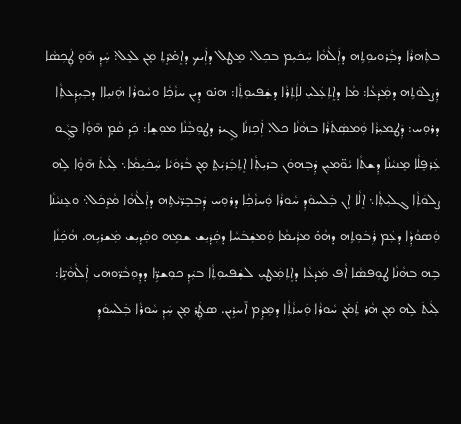ܒܬܲܗܪܵܐ ܕܒܼܵܪܘܝܘܼܬܹܗ ܕܐܲܠܵܗܵܐ ܚܲܟܿܝܼܡ ܒܟܼܠ. ܡܸܛܠ ܕܐܲܝܟ ܕܐܸܡ̇ܪܸܬܼ ܡ̣ܢ ܠܥܸܠ: ܚܲܕܼ ܗ̄ܘ̣ ܛܲܟܼܤܵܐ ܕܲܨܠܘܿܬܹܗ ܕܡܲܕܿܥܵܐ: ܡܵܐ ܕܐܸܬܼܥܲܠܝܼ ܠܐܲܬܼܪܵܐ ܕܫܲܦܝܘܼܬܼܵܐ: ܗܢ̇ܘ ܕܹܝܢ ܚܙܵܟܼܵܐ ܘܚܵܘܪܵܐ ܗܲܢܝܼܐܐ ܕܒܼܝܼܕܲܥܬܼܵܐ ܕܪܘܼܚ: ܕܲܛܡܝܼܪܵܐ ܘܲܡܤܲܬܿܪܵܐ ܒܗܵܢܵܐ ܟܠ. ܐܲܟܼܙܢܵܐ ܓܹܝܪ ܕܛܘܼܒܼܵܢܵܐ ܡܘܼܫܸܐ: ܟܲܕܼ ܩܵܡ̣ ܗ̄ܘ̣ܵܐ ܒܓܼܵܘ ܥܲܪܦܸܠܵܐ ܡܸܢܝܵܢܵܐ ܕܼܫܬܵܐ ܝܵܘ̈ܡܝܼܢ ܕܲܒܼܗܘܿܢ ܒܪܝܼܬܼܵܐ ܐܸܬܼܒܲܪܝܲܬ̤ ܡ̣ܢ ܒܵܪܘܿܝܵܐ ܚܲܟܿܝܼܡܵܐ܆ ܠܲܝܬܿ ܗ̄ܘ̣ܵܐ ܠܹܗ ܨܠܘܿܬܼܵܐ ܓܠܝܼܬܼܵܐ܆ ܐܸܠܵܐ ܐܸܢ ܒܲܠܚܘܿܕܼ ܚܵܘܪܵܐ ܘܲܚܙܵܟܼܵܐ ܕܪܘܼܚ ܕܲܒܼܒܸܪ̈ܝܵܬܹܗ ܕܐܲܠܵܗܵܐ ܡܵܪܸܟܿܠ܆ ܘܥܸܢܝܵܢܵܐ ܘܲܤܘܵܕܼܵܐ ܕܥܲܡ ܪܲܒܿܘܼܬܹܗ ܕܗܵܘ̇ ܡܪܲܝܡܵܐ ܘܲܡܫܲܒܿܚܵܐ ܕܩܲܕܿܝܼܫ ܫܡܹܗ ܘܩܲܕܝܼܫ ܡܲܫܪܝܹܗ. ܗܵܟܲܢܵܐ ܒܹܗ ܒܗܵܢܵܐ ܛܘܼܦܤܵܐ ܐܵܦ ܡܲܕܿܥܵܐ ܕܐܸܬܼܡܲܛܝܼ ܠܫܲܦܝܘܼܬܼܵܐ ܒܝܲܕܼ ܟܘܼܫܪܹ̈ܐ ܕܕܼܘܼܒܵܪ̈ܘܗܝ ܐܲܠܵܗܵܝܹ̈ܐ: ܠܲܝܬܿ ܠܹܗ ܡ̣ܢ ܗܵܪ ܬܲܡ̇ܢ ܚܵܘܪܵܐ ܘܲܚܙܵܬܼܵܐ ܕܡܸܕܸܿܡ ܐ̄ܚܪܹܝܢ. ܤܛܲܪ ܡ̣ܢ ܚܲܕܼ ܚܵܘܪܵܐ ܒܲܠܚܘܿܕܼ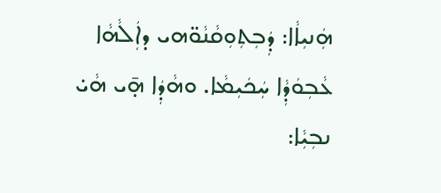ܗܲܢܝܼܐܵܐ: ܕܲܒܼܬܼܘܼܩܵܢܵܘ̈ܗܝ ܕܐܲܠܵܗܵܐ ܥܵܒܼܘܿܕܼܵܐ ܚܲܟܿܝܼܡܵܐ. ܘܗܵܕܲܐ ܗ̣̄ܝ ܗܵܝ̇ ܢܒܼܝܼܵܐ: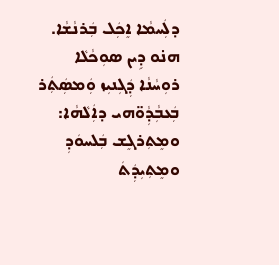ܕܠܲܚܡܵܐ ܐܸܟܲܠ ܒܲܪܢܵܫܵܐ. ܗܢ̇ܘ ܕܹܝܢ ܤܘܼܟܵܠܵܐ ܪܘܼܚܵܢܵܐ ܕܲܓܼܢܝܼܙ ܘܲܡܤܲܬܲܪ ܒܲܥܒܼܵܕܼܵܘ̈ܗܝ ܕܐܲܠܵܗܵܐ: ܘܡܸܬܼܪܓܸܫ ܒܲܠܚܘܿܕܼ ܘܡܸܬܼܝܼܕܲܬܿ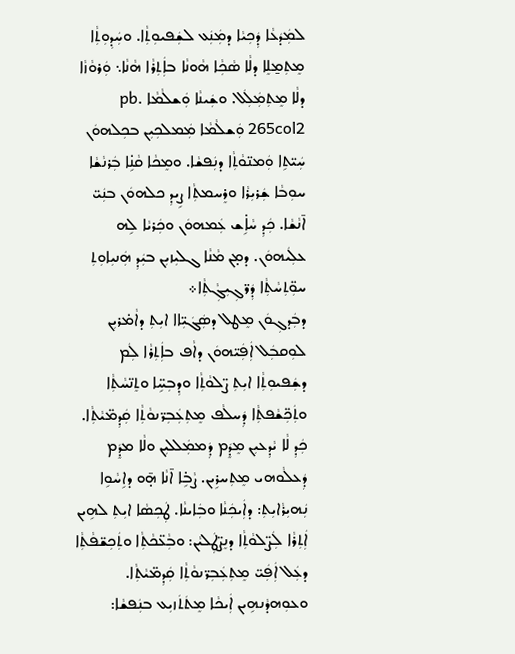ܠܡܲܕܿܥܵܐ ܕܲܟܼܝܵܐ ܕܡܲܢܲܥ ܠܫܲܦܝܘܼܬܼܵܐ. ܘܚܲܕܼܘܼܬܼܵܐ ܡܸܬܼܡ̱ܠܸܐ ܕܠܵܐ ܤܵܟܼܵܐ ܗܵܘܢܵܐ ܒܐܲܬܼܪܵܐ ܗܵܢܵܐ܆ ܘܲܪܘܵܙܵܐ ܕܠܵܐ ܡܸܬܼܡܲܠܲܠ. ܘܫܲܝܢܵܐ ܘܲܫܠܵܡܵܐ pb. 265col2 ܘܲܫܠܵܡܵܐ ܡܲܡܠܟܼܝܼܢ ܒܟܼܠܗܘܿܢ ܚܲܝ̈ܬܹܐ ܘܲܡܢ̈ܘܵܬܼܵܐ ܕܢܲܦܫܵܐ. ܘܡܸܟܵܐ ܩܵܢܹ̇ܐ ܒܲܪܢܵܫܵܐ ܚܘܼܒܵܐ ܫܲܪܝܼܪܵܐ ܘܪܸܚܡܬܼܵܐ ܨܹܝܕܼ ܟܠܗܘܿܢ ܒܢܲܝ̈ ܐ̄ܢܵܫܵܐ. ܟܲܕܼ ܚܵܐܹ̇ܫ ܥܲܡܗܘܿܢ ܘܟܲܪܝܵܐ ܠܹܗ ܥܠܲܝܗܘܿܢ. ܕܡ̣ܢ ܡܵܢܵܐ ܓܠܝܼܙܝܼܢ ܒܝܲܕܼ ܗܲܢܝܼܐܘܼܬܼ ܚܘܼ̈ܬܼܚܵܬܼܵܐ ܕܲܪ̈ܓܼܝܼܓܼܵܬܼܵܐ܀
ܕܒܲܕܓܼܘܿܢ ܡܸܛܠ ܕܤܲܓܿܝܼ̈ܐܐ ܐܝܼܬܼ ܕܐܵܡ̇ܪܝܼܢ ܠܘܼܩܒܲܠ ܐܲܦܲܝ̈ܗܘܿܢ ܕܐܵܦ ܒܐܲܬܼܪܵܐ ܠܲܡ ܕܫܲܦܝܘܼܬܼܵܐ ܐܝܼܬܼ ܨ̈ܠܘܵܬܼܵܐ ܘܕܼܒܼܚܹ̈ܐ ܘܬܸܢ̈ܚܵܬܼܵܐ ܘܬܲܟܼ̈ܫܵܦܬܼܵܐ ܕܲܚܠܵܦ ܡܸܬܼܥܲܒܼܪ̈ܢܘܵܬܼܵܐ ܩܲܕܼܡ̈ܝܵܬܼܵܐ. ܟܲܕܼ ܠܵܐ ܝܵܕܼܥܝܼܢ ܡܸܕܸܿܡ ܕܲܡܡܲܠܠܝܼܢ ܘܠܵܐ ܡܕܸܿܡ ܕܲܥܠܵܘܗܝ ܡܸܬܼܚܪܹܝܢ. ܨܵܒܹ̇ܐ ܐ̄ܢܵܐ ܗ̣̄ܘ ܕܐܹܚܵܘܹܐ ܢܲܗܝܼܪܵܐܝܼܬܼ: ܕܐܲܝܟܲܢܵܐ ܘܒܲܐܝܢܵܐ. ܛܲܟܼܤܵܐ ܐܝܼܬܼ ܠܗܹܝܢ ܐܲܬܼܪܵܐ ܠܲܨ̈ܠܘܵܬܼܵܐ ܕܢܸܨ̈ܛܲܠܝܵܢ: ܘܒܼܵܥ̈ܟܵܬܼܵܐ ܘܬܲܟܼܫ̈ܦܵܬܼܵܐ ܕܥܲܠ ܐܲܦܲܝ̈ ܡܸܬܼܥܲܒܼܪ̈ܢܘܵܬܼܵܐ ܩܲܕܼܡ̈ܝܵܬܼܵܐ. ܘܥܘܼܗܕܵܢܗܹܝܢ ܐܲܝܟܵܐ ܡܸܬܿܬܿܙܝܼܥ ܒܢܲܦܫܵܐ: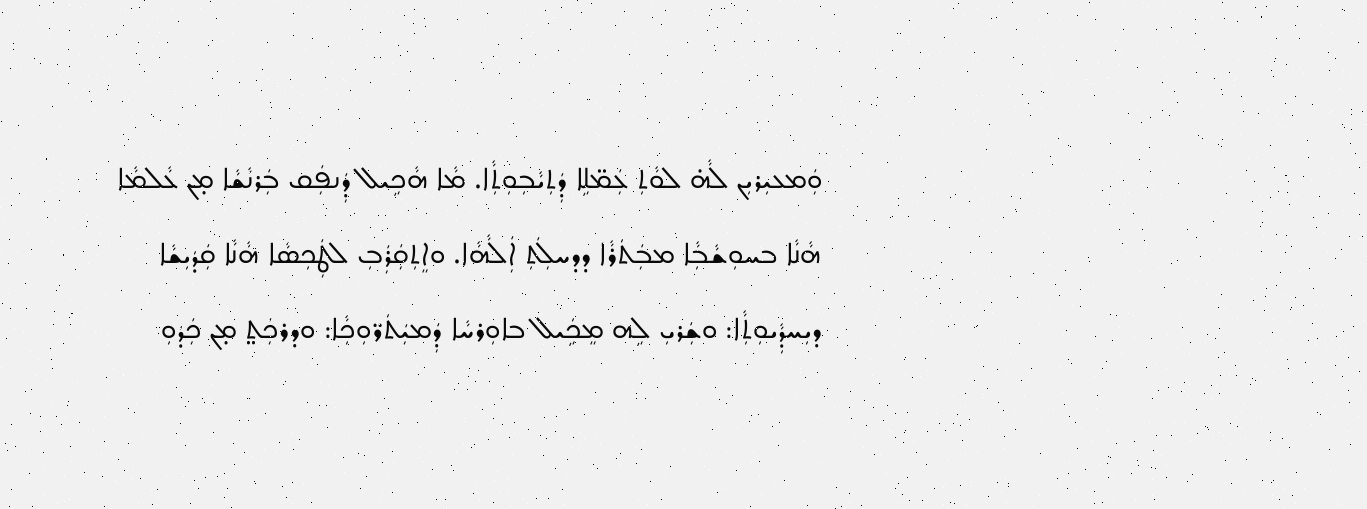ܘܲܡܥܝܼܪܝܼܢ ܠܵܗ̇ ܠܘܵܬܼ ܥܲܡ̈ܠܹܐ ܕܲܬܼܝܵܒܼܘܼܬܼܵܐ. ܡܵܐ ܗܵܟܹܝܠ ܕܲܢܦܲܩ ܒܲܪܢܵܫܵܐ ܡ̣ܢ ܥܵܠܡܵܐ ܗܵܢܵܐ ܒܚܘܼܫܵܒܼܵܐ ܡܒܲܬܿܪܵܐ ܕܕܚܠܲܬܼ ܐܲܠܵܗܵܐ. ܘܐܸܬܼܩܲܪܲܒܼ ܠܛܲܟܼܤܵܐ ܗܵܢܵܐ ܩܲܕܿܝܼܫܵܐ ܕܝܼܚܕܼܵܝܘܼܬܼܵܐ: ܘܫܲܪܝܼ ܠܹܗ ܡܸܟܹܿܝܠ ܒܐܘܼܪܚܵܐ ܕܲܡܝܲܬܿܪ̈ܘܼܟܼܵܐ: ܘܕܪܟܲܬ̤ ܡ̣ܢ ܟܲܕܿܘܼ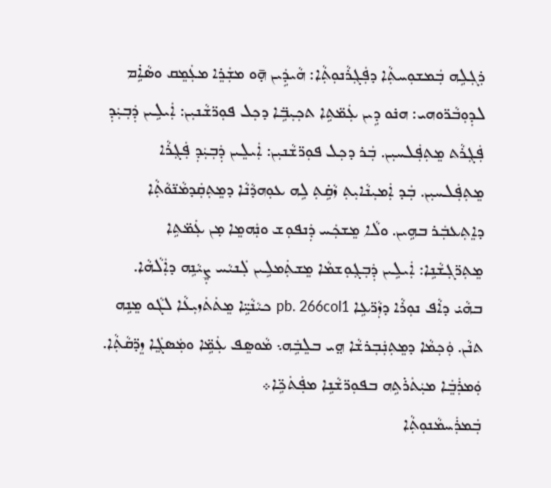ܪܼܓܼܠܹܗ ܒܲܡܫܘܼܚܬܼܵܐ ܕܦܲܓܼܪܵܢܘܼܬܼܵܐ: ܗܵܝܕܹܿܝܢ ܗ̣̄ܘ ܡܫܲܪܸܐ ܡܥܲܡܸܩ ܘܤܵܐܹ̇ܡ ܠܕܼܘܼܒܵܪ̈ܘܗܝ: ܗܢ̇ܘ ܕܹܝܢ ܥܲܡ̈ܬܹܐ ܬܟܼܝܼܒܹ̈ܐ ܕܟܼܠ ܦܘܼܪ̈ܫܵܢܝܼܢ: ܐܲܝܠܹܝܢ ܕܲܒܼܝܲܕܼ ܦܲܓܼܪܵܬ ܡܸܬܼܦܲܠܚܝܼܢ. ܒܲܪ ܕܟܼܠ ܦܘܼܪ̈ܫܵܢܝܼܢ: ܐܲܝܠܸܝܢ ܕܲܒܼܝܲܕܼ ܦܲܓܼܪܵܐ ܡܸܬܼܦܲܠܚܝܼܢ. ܒܲܕ ܐܲܡܝܼܢܵܐܝܼܬܼ ܙܵܩܹ̇ܬܼ ܠܹܗ ܥܘܼܗܕܵܢܵܐ ܕܡܸܬܼܩܲܕܡܵܢ̈ܘܵܬܼܵܐ ܕܐܸܬܼܥܒܲܪ ܒܗܹܝܢ. ܘܠܵܐ ܡܸܫܟܲܚ ܕܲܢܦܘܼܫ ܘܢܲܗܡܸܐ ܡ̣ܢ ܥܲܡ̈ܬܹܐ ܡܸܬܼܪ̈ܓܼܫܵܢܹܐ: ܐܲܝܠܹܝܢ ܕܲܒܼܓܼܘܼܫܡܵܐ ܡܸܫܬܲܡܠܹܝܢ ܠܲܢܝܵܚ ܨܸܼܝܵܢܹܗ ܕܐܲܠܵܗܵܐ. ܒܗܵܝ̇ ܕܐܵܦ ܢܘܼܪܵܐ ܕܙܼܵܪ̈ܥܹܐ pb. 266col1 ܟܝܵܢܵܝܹ̈ܐ ܡܸܬܿܬܿܙܝܼܥܵܐ ܠܓܵܘ ܡܸܢܹܗ ܬܢܵܢ. ܘܲܟܼܡܵܐ ܕܡܸܬܼܢܲܒܼܪܫܵܐ ܗ̤ܝ ܒܠܸܒܹܿܗ܆ ܡܵܘܤܸܦ ܥܲܡܹ̈ܐ ܘܡܲܤܓܸܿܐ ܙܸܕ̈ܩܵܬܼܵܐ. ܘܲܡܪܲܒܸܿܐ ܡܝܲܬܿܪ݁ܬܹܗ ܒܦܘܼܪ̈ܫܵܢܹܐ ܡܦܲܬܿܟܹ̈ܐ܀
ܒܲܡܪܲܚܡܵܢܘܼܬܼܵܐ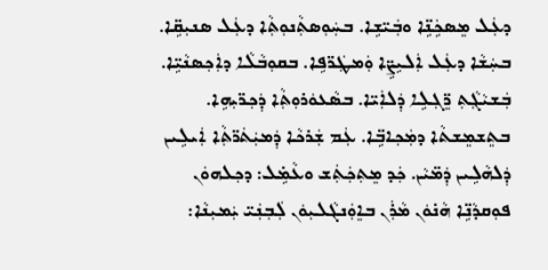ܕܥܲܠ ܡܸܤܟܹܿܢܹ̈ܐ ܘܒܲܝ̈ܫܹܐ. ܒܚܲܘܼܤܬܼܵܢܘܼܬܼܵܐ ܕܥܲܠ ܤܢܝܼܩܹ̈ܐ. ܒܚܲܫܵܐ ܕܥܲܠ ܐܲܠܝܹܨܹ̈ܐ ܘܲܡܛܲܪ̈ܦܹܐ. ܒܩܘܼܒܵܠܵܐ ܕܐܲܟܼܤܢܵܝܹ̈ܐ. ܒܲܫܝܵܓܼܵܬܼ ܪܸ̈ܓܼܠܹܐ ܕܲܠܐܲܝ̈ܐ. ܒܤܵܥܘܿܪܘܼܬܼܵܐ ܕܲܟܼܪ̈ܝܼܗܹܐ. ܒܬܸܫܡܸܫܬܵܐ ܕܡܲܟܼܐܒܹ̈ܐ. ܥܲܡ ܫܲܪܟܵܐ ܕܲܡܝܲܬܿܪ̈ܬܼܵܐ ܐܲܝܠܹܝܢ ܕܲܠܗܵܠܹܝܢ ܕܲܡ̈ܝܵܢ. ܟܲܕ ܡܸܬܼܟܲܬܲܫ ܘܥܵܡܹ̇ܠ: ܕܟܼܠܗܘܿܢ ܦܘܼܩܕܵܢܹ̈ܐ ܗܵܢ̇ܘܿܢ ܡܵܪܲܢ ܒܐܸܘܲܢܓܵܠܝܼܘܿܢ ܠܲܒܼܢܲܝ̈ ܝܲܡܝܼܢܵܐ: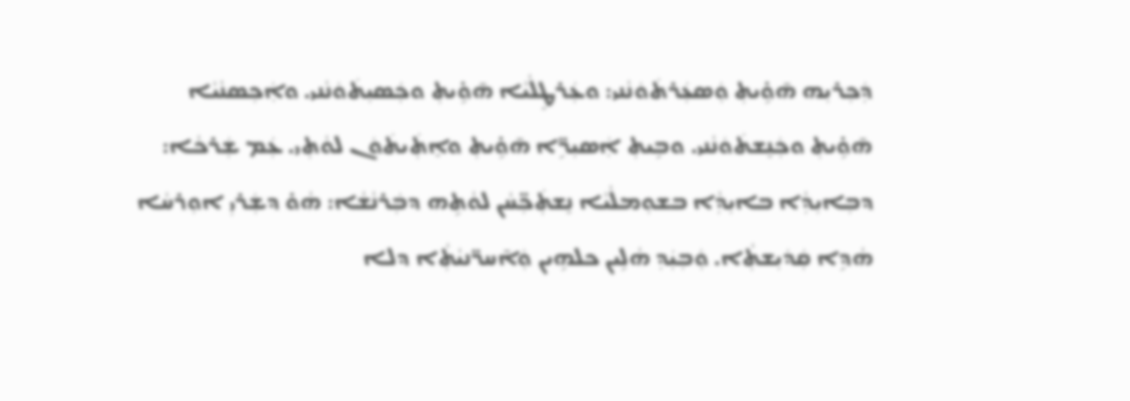ܕܲܟܼܪܝܼܗ ܗ̄ܘܹ̇ܝܬܼ ܘܲܤܥܲܪܬܿܘܿܢܵܢܝ: ܘܥܲܪܛܸܠܵܝܵܐ ܗ̄ܘܹ̇ܝܬܼ ܘܟܲܤܝܼܬܿܘܿܢܵܢܝ. ܘܐܲܟܼܤܢܵܝܵܐ ܗ̄ܘܹ̇ܝܬܼ ܘܟܲܢܸܫܬܿܘܿܢܵܢܝ. ܘܒܹܝܬܼ ܐܲܤܝܼܪܹ̈ܐ ܗ̄ܘܹ̇ܝܬܼ ܘܐܸܬܲܝܬܿܘܿܢ ܠܘܵܬܼܝ. ܥܲܡ ܫܲܪܟܵܐ: ܕܒܼܐܝܼܕܼܵܐ ܒܐܝܼܕܼܵܐ ܒܫܘܼܡܠܵܝܵܐ ܢܸܫܬܲܟܼ̈ܚܵܢ ܠܘܵܬܹܗ ܕܒܲܪܢܵܫܵܐ: ܗܵܘ̇ ܕܫܲܪܝܼ ܐܘܼܪܚܵܐ ܗܵܕܹܐ ܩܲܕܿܝܼܫܬܼܵܐ. ܘܲܒܼܝܲܕܼ ܗܵܠܹܝܢ ܟܠܗܹܝܢ ܘܲܐ̄ܚܪ̈ܢܝܵܬܼܵܐ ܕܠܐ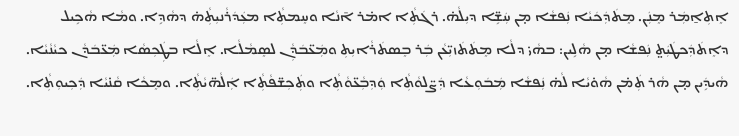ܐܸܬܼܐ̱ܡܲܪ ܡܸܢܲܢ. ܡܸܬܿܕܲܟܿܝܵܐ ܢܲܦܫܵܐ ܡ̣ܢ ܚܲܫܹ̈ܐ ܕܝܼܠܵܗ̇. ܪܓܿܬܼܵܐ ܐܡ̇ܪ ܐ̄ܢܵܐ ܘܚܸܡܬܼܵܐ ܡܥܲܕܿܪܵܢܝܼܬܼܵܗ̇ ܕܗܵܕܹܐ. ܘܡܵܐ ܗܵܟܹܝܠ ܕܐܸܬܿܕܲܟܛܿܝܲܬ̤ ܢܲܦܫܵܐ ܡ̣ܢ ܗܵܠܹܝܢ: ܒܗܵܝ̇ ܕܠܵܐ ܡܸܬܿܬܿܙܝܼ̈ܥܵܢ ܒܲܪ ܒܸܤܬܿܪܵܐܝܼܬܼ ܘܡܲܥ̈ܒܿܕܼܵܢ ܠܤܸܡܵܠܵܐ. ܐܸܠܵܐ ܒܛܲܟܼܤܵܐ ܡܲܥ̈ܒܿܕܵܢ ܟܝܵܢܵܝܵܐ. ܗܵܝܕܹܿܝܢ ܡ̣ܢ ܗܵܪ ܬܲܡ̇ܢ ܗܵܘ̇ܝܵܐ ܠܵܗ̇ ܢܲܦܫܵܐ ܡܲܒܿܘܼܥܵܐ ܕܲܨ̈ܠܘܵܬܼܵܐ ܘܲܕܼܒܼܵܥ̈ܘܵܬܼܵܐ ܘܬܲܟܼܫ̈ܦܵܬܼܵܐ ܐܲܠܵܗ̈ܝܵܬܼܵܐ. ܘܡܸܟܵܐ ܩܵܢ̇ܝܵܐ ܕܲܟܼܝܘܼܬܼܵܐ.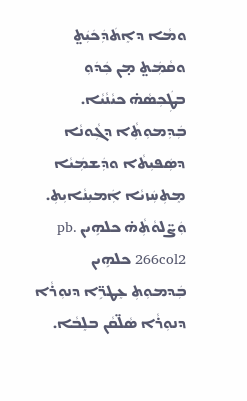ܘܡܵܐ ܕܐܸܬܿܕܲܟܿܝܲܬ̤ ܘܩܵܡܲܬ̤ ܡ̣ܢ ܟܲܕܿܘܼ ܒܛܲܟܼܤܵܗ̇ ܟܝܵܢܵܝܵܐ. ܒܲܕܼܡܘܼܬܼܵܐ ܕܓܼܵܘܢܵܐ ܕܤܲܦܝܼܬܵܐ ܘܕܲܫܡܲܝܵܐ ܡܸܬܼܚܲܙܝܵܐ ܐܲܡܝܼܢܵܐܝܼܬܼ. ܘܲܨ̈ܠܘܵܬܼܵܗ̇ ܟܠܗܹܝܢ pb. 266col2 ܟܠܗܹܝܢ ܒܲܕܡܘܼܬܼ ܥܸܛܪܹ̈ܐ ܕܢܘܼܪܵܐ ܕܢܘܼܪܵܐ ܤܵܠ̈ܩܵܢ ܒܠܸܒܵܐ.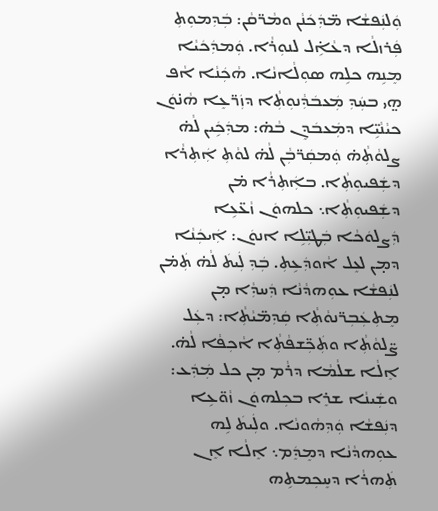ܘܲܠܢܲܦܫܵܐ ܡ̈ܕܲܟܿܢܵܢ ܘܡܵܪ̈ܩܵܢ: ܒܲܕܼܡܘܼܬܼ ܦܲܪܙܠܵܐ ܕܥܵܐܹ̇ܠ ܠܢܘܼܪܵܐ. ܘܲܡܕܲܟܿܝܵܐ ܡܸܢܹܗ ܟܠܹܗ ܤܘܼܠܵܐܢܵܐ. ܗܵܟܲܢܵܐ ܐܵܦ ܗ̤ܝ ܒܚܲܕܼ ܡܲܥܒܿܕܼܵܢܘܼܬܼܵܐ ܕܙܲܪ̈ܥܸܐ ܗܵܢ̇ܘܿܢ ܟܝܵܢܵܝܹ̈ܐ ܕܡܲܥܒܿܕܸܢ ܒܵܗ̇: ܡܕܲܟܹܿܝܢ ܠܵܗ̇ ܨܠܘܵܬܼܵܗ̇ ܘܲܡܩܲܪ̈ܒܼܵܢ ܠܵܗ̇ ܠܘܵܬܼ ܐܲܬܼܪܵܐ ܕܫܲܦܝܘܼܬܼܵܐ. ܒܐܲܬܼܪܵܐ ܡ̇ܢ ܕܫܲܦܝܘܼܬܼܵܐ܆ ܟܠܗܘܿܢ ܙܵܥ̈ܥܹܐ ܕܲܨܠܘܿܟܵܐ ܒܲܛܝܼ̈ܠܹܐ ܐܢܘܿܢ: ܐܲܝܟܲܢܵܐ ܕܡ̣ܢ ܠܥܸܠ ܐܵܘܕܲܥܹܬܼ. ܒܲܕܼ ܠܲܝܬܿ ܠܵܗ̇ ܬܲܡ̇ܢ ܠܢܲܦܫܵܐ ܥܘܼܗܕܵܢܵܐ ܕܲܚܕܼܵܐ ܡ̣ܢ ܡܸܬܼܥܲܒܼܪ̈ܢܘܵܬܼܵܐ ܩܲܕܼܡ̈ܝܵܬܼܵܐ: ܕܥܲܠ ܨ̈ܠܘܵܬܼܵܐ ܘܬܲܟܼ̈ܫܦܵܬܼܵܐ ܐܵܟܼܦܵܐ ܠܵܗ̇. ܐܸܠܵܐ ܫܠܵܡܵܐ ܕܪܵܡ ܡ̣ܢ ܟܠ ܡܲܕܲܥ: ܘܫܲܝܢܵܐ ܫܪܸܐ ܒܟܼܠܗܘܿܢ ܙܵܘ̈ܥܹܐ ܕܢܲܦܫܵܐ ܘܲܕܼܗܵܘܢܵܐ. ܘܠܲܝܬܿ ܠܹܗ ܥܘܼܗܕܵܢܵܐ ܕܡܸܕܸܿܡ܆ ܐܸܠܵܐ ܐܸܢ ܬܲܗܪܵܐ ܕܚܸܟܼܡܬܹܗ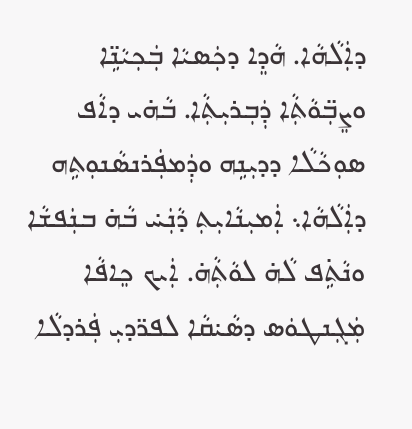ܕܐܲܠܵܗܵܐ. ܗܵܕܸܐ ܕܟܲܤܝܵܐ ܒܲܟܼܝܵܢܹ̈ܐ ܘܨܸܒܼ̈ܘܵܬܼܵܐ ܕܲܒܼܪܝܼܬܼܵܐ. ܒܵܗ̇ܝ ܕܐܵܦ ܤܘܼܟܵܠܵܐ ܕܕܝܼܢܹܗ ܘܕܲܡܦܲܪܢܤܵܢܘܼܬܹܗ ܕܐܲܠܵܗܵܐ܆ ܐܲܡܝܼܢܵܐܝܼܬܼ ܕܵܢܲܚ̇ ܒܵܗ̇ ܒܢܲܦܫܵܐ ܘܢܵܬܹ̇ܦ ܠܵܗ̇ ܠܘܵܬܼܵܗ̇. ܐܲܝܟ ܟܸܐܦܵܐ ܡܲܓܼܢܛܘܿܣ ܕܤܵܝ̇ܩܵܐ ܠܦܪ̈ܕܝܼ ܦܲܪܕܠܵܐ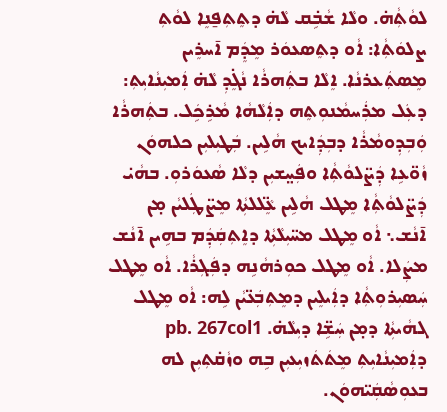ܠܘܵܬܼܵܗ̇. ܘܠܵܐ ܫܵܒܹ̇ܩ ܠܵܗ̇ ܕܬܸܬܼܦ̱ܢܸܐ ܠܘܵܬܼ ܨܠܘܿܬܼܵܐ: ܐܵܘ ܕܬܸܤܥܘܿܪ ܡܸܕܸܿܡ ܐ̄ܚܪܸܝܢ ܡܸܤܬܲܥܪܢܵܐ. ܐܸܠܵܐ ܒܬܲܗܪܵܐ ܢܵܓܸ̇ܕܼ ܠܵܗ̇ ܐܲܡܝܼܢܵܐܝܼܬܼ: ܕܥܲܠ ܡܪܲܚܡܵܢܘܼܬܸܗ ܕܐܲܠܵܗܵܐ ܡܵܪܹܟܹܿܠ. ܒܬܲܗܪܵܐ ܘܲܒܼܕܼܘܡܵܪܵܐ ܕܒܼܕܲܐܝܟ ܗܵܠܹܝܢ. ܒܲܛܝܼܠܝܼܢ ܟܠܗܘܿܢ ܙܵܘ̈ܥܹܐ ܕܲܨ̈ܠܘܵܬܼܵܐ ܘܦܲܚ̤ܫܝܼܢ ܕܠܵܐ ܤܵܥܘܿܪܘܼ. ܒܗܵܝ̇ ܕܲܨ̈ܠܘܵܬܼܵܐ ܡܸܛܠ ܗܵܠܹܝܢ ܥܸ̈ܵܠܠܬܼܵܐ ܡܸܨ̈ܛܲܠܝܵܢ ܡ̣ܢ ܐ̄ܢܵܫ܆ ܐܵܘ ܡܸܛܠ ܡܚ̈ܝܼܠܵܬܼܵܐ ܕܐܸܬܼܩܲܕܲܡ ܒܗܹܝܢ ܐ̄ܢܵܫ ܡܨܲܠܐ. ܐܵܘ ܡܸܛܠ ܟܘܼܪܗܵܢܹܗ ܕܦܲܓܼܪܵܐ. ܐܵܘ ܡܸܛܠ ܚܲܤܝܼܪܘܼܬܼܵܐ ܕܐܲܝܠܸܝܢ ܕܡܸܬܼܒܲܥ̈ܝܵܢ ܠܹܗ: ܐܵܘ ܡܸܛܠ ܓܗܵܝܬܼܵܐ ܕܡ̣ܢ ܚܲܫܹ̈ܐ ܕܝܼܠܵܗ̇. pb. 267col1 ܕܐܲܡܝܼܢܵܐܝܼܬܼ ܡܸܬܿܬܿܙܝܼܥܝܼܢ ܒܹܗ ܘܙܵܩ̇ܬܼܝܼܢ ܠܗ ܒܥܘܼܤܵܩܲܝ̈ܗܘܿܢ.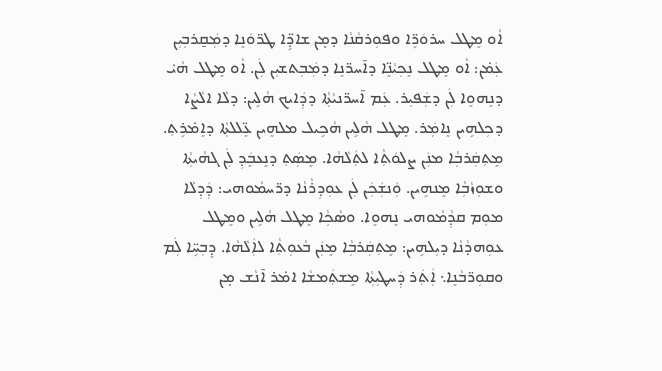ܐܵܘ ܡܸܛܠ ܚܪܘܿܪܹ̈ܐ ܘܦܘܼܪܩܵܢܵܐ ܕܡ̣ܢ ܫܐܕܹ̈ܐ ܛܪ̈ܘܿܢܸܐ ܕܡܲܩ̱ܪܒܼܝܼܢ ܥܲܡ̇ܢ: ܐܵܘ ܡܸܛܠ ܢܸܟܼܝܵܢܸ̈ܐ ܕܐ̄ܚܪ̈ܢܸܐ ܕܡܲܒܼܬܫܝܼܢ ܠܲܢ. ܐܵܘ ܡܸܛܠ ܗܵܝ̇ ܕܢܸܗܘܸܐ ܠܲܢ ܕܫܲܦܝܼܪ. ܥܲܡ ܐ̄ܚܪ̈ܢܝܵܬܼܵܐ ܕܕܲܐܝܟ ܗܵܠܹܝܢ: ܕܠܵܐ ܐܠܵܨܵܐ ܕܟܼܠܗܹܝܢ ܢܸܐܡܲܪ. ܡܸܛܠ ܗܵܠܹܝܢ ܗܵܟܹܝܠ ܡܠܗܸܝܢ ܥܸ̈ܠܠܬܼܵܐ ܕܐܸܡ̇ܪܹܬܼ. ܡܸܬܼܩܲܪܒܼܵܐ ܡܢܲܢ ܨܠܘܿܬܼܵܐ ܠܬܲܠܵܗܵܐ. ܡܸܤܲܬܼ ܕܢܸܥܒܸܿܕܼ ܠܲܢ ܓܗܵܝܬܼܵܐ ܘܫܘܼܙܵܒܼܵܐ ܡܸܢܗܹܝܢ. ܘܲܢܫܲܟܼܿܢ ܠܲܢ ܥܘܼܕܼܪܵܢܵܐ ܕܪ̈ܚܡܵܘܗܝ: ܕܲܕܼܠܵܐ ܡܘܼܡ ܩܕܼܵܡܵܘܗܝ ܢܸܗܘܸܐ. ܘܤܵܟܼܵܐ ܡܸܛܠ ܗܵܠܹܝܢ ܘܡܸܛܠ ܥܘܼܗܕܵܢܵܐ ܕܝܼܠܗܹܝܢ: ܡܸܬܼܩܲܪܒܼܵܐ ܡܸܢܲܢ ܒܵܥܘܼܬܼܵܐ ܠܐܲܠܵܗܵܐ. ܕܸܒܼܚܹ̈ܐ ܠܲܡ ܘܩܘܼܪ̈ܒܵܢܸܐ܆ ܐܲܬܲܪ ܕܲܚܛܝܼܬܼܵܐ ܡܸܫܬܲܡܫܵܐ ܐܡ̇ܪ ܐ̄ܢܵܫ ܡ̣ܢ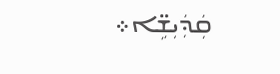ܩܲܕܲܝܼܫܹ̈ܐ܀